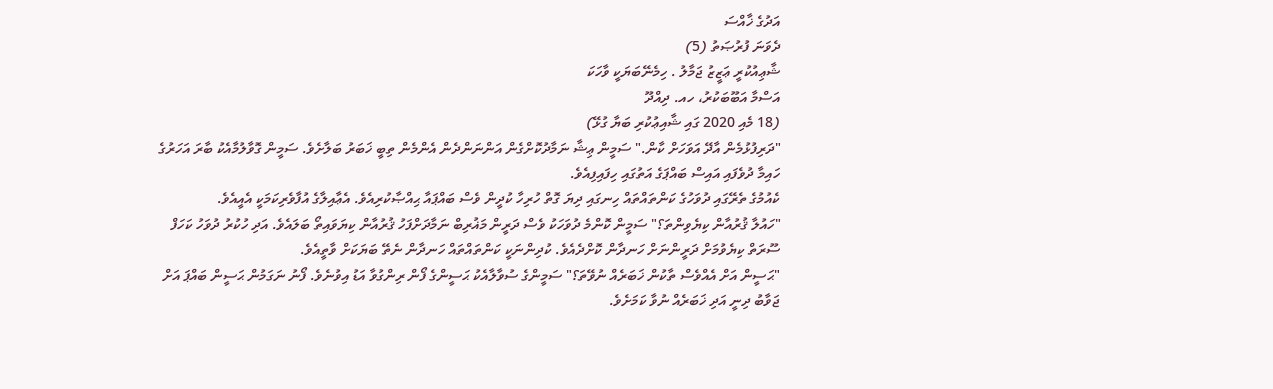އަދުގެ ޚާއްސަ
ދެވަނަ ފުރުޞަތު (5)
ޝާޢިއުކުރީ ޢަޒީޒު ޖަމާލު . ހިމެނޭބަޔަކީ ވާހަކަ
އަސްމާ އަބޫބަކުރު، ހއ. ދިއްދޫ
(18 މެއި 2020 ގައި ޝާއިޢުކުރި ބަޔާ ގުޅޭ)
"ދަރިފުޅުމެން އާދޭ އަވަހަށް ކާން." ސަމީން ޢިޝާ ނަމާދުކޮށްގެން އަންނަންދެން އެންމެން ތިބީ ޚަބަރު ބަލާށެވެ. ސަމީން ގޮވާލުމާއެކު ބާރަ އަހަރުގެ ހައިމާ ދުވެފައި އައިސް ބައްޕަގެ އަތުގައި ހިފައިފިއެވެ.
ކެއުމުގެ ތެރޭގައި ދުވަހުގެ ކަންތައްތައް ހިނގައި ދިޔަ ގޮތް ހުރިހާ ކުދީން ވެސް ބައްޕައާ ޙިއްޞާކުރިއެވެ. އެޢާއިލާގެ އުފާވެރިކަމަކީ އެއީއެވެ.
"ހައުލާ ޤުރުއާން ކިޔެވިންތަ؟" ސަމީން ކޮންމެ ދުވަހަކު ވެސް ދަރީން މަޣުރިބް ނަމާދަށްފަހު ޤުރުއާން ކިޔަވައިތޯ ބަލައެވެ. އަދި ހުކުރު ދުވަހު ކަހަފް ސޫރަތް ކިޔެވުމަށް ދަރީންނަށް ހަނދާން ކޮށްދެއެވެ. ކުދިންނަކީ ކަންތައްތައް ހަނދާން ނެތޭ ބަޔަކަށް ވާތީއެވެ.
"ޙަސީން އަށް އެއްވެސް ތާކުން ޚަބަރެއް ނުވޭތަ؟" ސަމީންގެ ސުވާލާއެކު ޙަސީންގެ ފޯން ރިންގުވާ އަޑު އިވުނެވެ. ފޯނު ނަގަމުން ޙަސީން ބައްޕަ އަށް ޖަވާބު ދިނީ އަދި ޚަބަރެއް ނުވާ ކަމަށެވެ.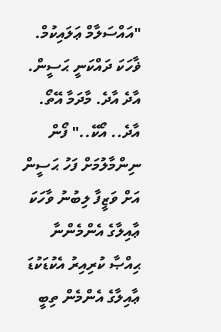"އައްސަލާމް ޢަލައިކުމް. ޥާހަކަ ދައްކަނީ ޙަސީން. އާދެ އާދެ. މާދަމާ އޭތޯ. އާދެ.. އޯކޭ.." ފޯން ނިންމާލުމަށް ފަހު ޙަސީން އަށް ވަޒީފާ ލިބުނު ވާހަކަ ޢާއިލާގެ އެންމެންނާ ޙިއްޞާ ކުރިއިރު އެކުޑަކުޑަ ޢާއިލާގެ އެންމެން ތިބީ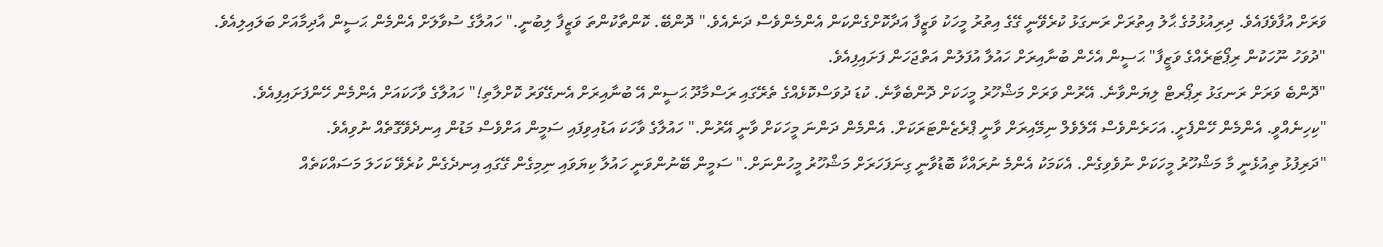ވަރަށް އުފާވެފައެވެ. ދިރިއުޅުމުގެ ޙާލު އިތުރަށް ރަނގަޅު ކުރެވޭނީ ގޭގެ އިތުރު މީހަކު ވަޒީފާ އަދާކޮށްގެންކަން އެންމެންވެސް ދަނެއެވެ." ދޮންބޭ. ކޮންތާކުންތަ ވަޒީފާ ލިބުނީ." ހައުލާގެ ސުވާލަށް އެންމެން ޙަސީން އާދިމާއަށް ބަލައިލިއެވެ.
"ދުވަހު ނޫހަކުން ރިޕޯޓަރެއްގެ ވަޒީފާ" ޙަސީން އެހެން ބުނާއިރަށް ހައުލާ އުފަލުން އަތްޖަހަން ފަށައިފިއެވެ.
"ދޮންބެ ވަރަށް ރަނގަޅު ރިޕޯރޓް ލިޔަންވާނެ. އޭރުން ވަރަށް މަޝްހޫރު މީހަކަށް ދޮންބެވާނެ. ކުޑަ ދުވަސްކޮޅެއްގެ ތެރޭގައި ރަސްމާދޫ ޙަސީން އޭ ބުނާއިރަށް އެނގޭވަރު ކޮށްލާތި!" ހައުލާގެ ވާހަކައަށް އެންމެން ހޭންފަށައިފިއެވެ.
"ކިހިނެއްވީ. އެންމެން ހޭންފެށީ. އަހަރެންވެސް އޭލެވެލް ނިމޭއިރަށް ވާނީ ޕްރެޒެންޓަރަކަށް. އެންމެން ދަންނަ މީހަކަށް ވާނީ އޭރުން." ހައުލާގެ ވާހަކަ އަޑުއިވިފައި ސަމީން އަށްވެސް މަޑުން އިނދެވޭގޮތެއް ނުވިއެވެ.
"ދަރިފުޅު ތިއުޅެނީ މާ މަޝްހޫރު މީހަކަށް ނުވެވިގެން. އެކަމަކު އެންމެ ނުރައްކާ ބޮޑުވާނީ ގިނަފަހަރަށް މަޝްހޫރު މީހުންނަށް." ސަމީން ބޭނުންވަނީ ހައުލާ ކިޔަވައި ނިމިގެން ގޭގައި އިނދެގެން ކުރެވޭ ކަހަލަ މަސައްކަތެއް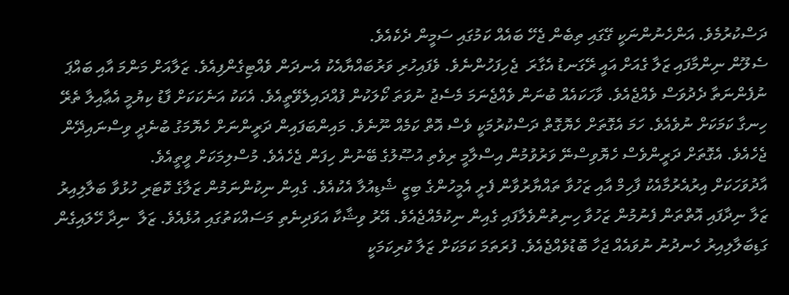ދަސްކުރުމެވެ. އަންހެނުންނަކީ ގޭގައި ތިބެން ޖެހޭ ބައެއް ކަމުގައި ސަމީން ދެކެއެވެ.
ސެލޫން ނިންމާފައި ޒަލާ ގެއަށް އައީ ރޭގަނޑު އެގާރަ  ޖެހިފަހުންނެވެ. ވެފައިހުރި ވަރުބައްޔާއެކު އެނދަން ވެއްޓިގެންފިއެވެ. ޒަލާއަށް މަންމަ އާއި ބައްޕަ ނުފެންނަތާ ދެދުވަސް ވެއްޖެއެވެ. ވާހަކައެއް ބުނަން ވެއްޖެނަމަ މެސެޖު ނުވަތަ ކޯލަކުން ފުއްދައިލެވޭތީއެވެ. އެކަކު އަނެކަކަށް ފާޑު ކިޔުމީ އެޢާއިލާ ތެރޭ ހިނގާ ކަމަކަށް ނުވެއެވެ. ހަމަ އެގޮތަށް ހެޔޮގޮތް ދަސްކުރުމަކީ ވެސް އޮތް ކަމެއް ނޫނެވެ. މައިންބަފައިން ދަރީންނަށް ހެޔޮމަގު ބުނެދީ ވިސްނައިދޭން ޖެހެއެވެ. އެގޮތަށް ދަރީންވެސް ހެޔޮވިސްނޭ ވަރުވުމުން އިސްލާމީ ރިވެތި އުޞޫލުގެ ބޭނުން ހިފަން ޖެހެއެވެ. މުސްލިމަކަށް ވީތީއެވެ.
އާދުވަހަކަށް އިރުއެރުމާއެކު ފާހިމް އާއި ޒަހުވާ ތައްޔާރުވާން ފެށީ އެމީހުންގެ ބިޒީ ޝެޑިއުލާ އެކުއެވެ. ގެއިން ނިކުންނަމުން ޒަލާގެ ކޮޓަރި ހުޅުވާ ބަލާލިއިރު ޒަލާ ނިދާފައި އޮތްތަން ފެނުމުން ޒަހުވާ ހިނިތުންވެލާފައި ގެއިން ނިކުމެއްޖެއެވެ. އޭރު ވިޝާކާ އަވަދިނެތި މަސައްކަތުގައި އުޅެއެވެ. ޒަލާ  ނިދާ ހޭލައިގެން ގަޑިބަލާލިއިރު ހެނދުނު ނުވައެއް ޖަހާ ބޮޑުވެއްޖެއެވެ. ފުރަތަމަ ކަމަކަށް ޒަލާ ކުރިކަމަކީ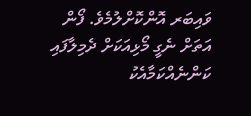ވައިބަރ އޮންކޮށްލުމެވެ. ފޯން އަތަށް ނެގީ މޯޅިއަކަށް ދެމިލާފައި ކަންނެއްކަމާއެކު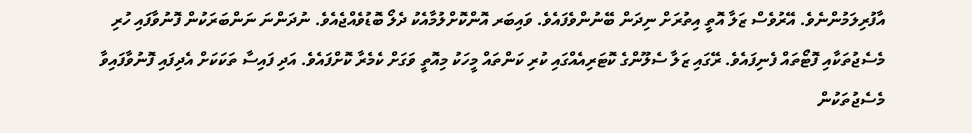އާފުރިލަމުންނެވެ. އޭރުވެސް ޒަލާ އޮތީ އިތުރަށް ނިދަން ބޭނުންވެފައެވެ. ވައިބަރ އޮންކޮށްލުމާއެކު ދެލޯ ބޮޑުވެއްޖެއެވެ. ނުދަންނަ ނަންބަރަކުން ފޮނުވާފައި ހުރި މެސެޖުތަކާއި ފޮޓޯތައް ފެނިފައެވެ. ރޭގައި ޒަލާ ސެލޫންގެ ކޮޓަރިއެއްގައި ކުރި ކަންތައް މީހަކު މިއޮތީ ވަގަށް ކެމެރާ ކޮށްފައެވެ. އަދި ފައިސާ ތަކަކަށް އެދިފައި ފޮނުވާފައިވާ މެސެޖުތަކުން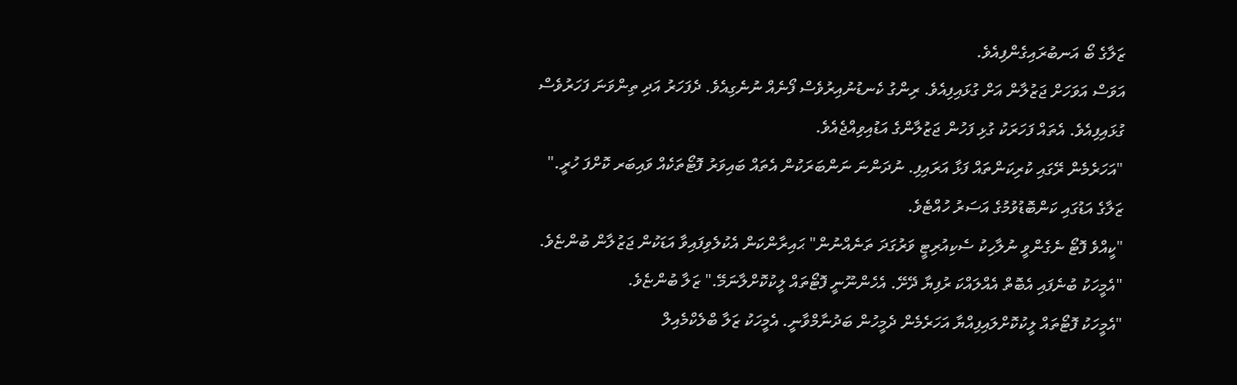ޒަލާގެ ބޯ އަނބުރައިގެންފިއެވެ.
އަވަސް އަވަހަށް ޖަޒުލާން އަށް ގުޅައިފިއެވެ. ރިންގު ކެނޑުނުއިރުވެސް ފޯނެއް ނުނެގިއެވެ. ދެފަހަރު އަދި ތިންވަނަ ފަހަރުވެސް ގުޅައިފިއެވެ. އެތައް ފަހަރަކު ގުޅި ފަހުން ޖަޒުލާންގެ އަޑުއިވިއްޖެއެވެ.
"އަހަރެމެން ރޭގައި ކުރިކަންތައް ފަޅާ އަރައިފި. ނުދަންނަ ނަންބަރަކުން އެތައް ބައިވަރު ފޮޓޯތަކެއް ވައިބަރ ކޮށްފަ ހުރީ." ޒަލާގެ އަޑުގައި ކަންބޮޑުވުމުގެ އަސަރު ހުއްޓެވެ.
"ކީއްވެ ފޮޓޯ ނެގެންވީ ނުލާހިކު ސެކިއުރިޓީ ވަރުގަދަ ތަނެއްނުން" ޙައިރާންކަން އެކުލެވިފައިވާ އަޑަކުން ޖަޒުލާން ބުންޏެވެ.
"އެމީހަކު ބުނެފައި އެބޮތް އެއްލައްކަ ރުފިޔާ ދޭށޭ. އެހެންނޫނީ ފޮޓޯތައް ލީކުކޮށްލާނަމޭ." ޒަލާ ބުންޏެވެ.
"އެމީހަކު ފޮޓޯތައް ލީކުކޮށްލައިފިއްޔާ އަހަރެމެން ދެމީހުން ބަދުނާމްވާނީ. އެމީހަކު ޒަލާ ބްލެކްމެއިލް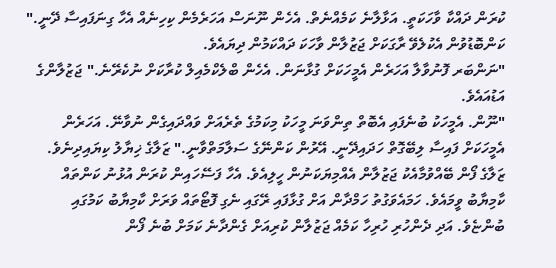ކުރަން ދައްކާ ވާހަކަތީ. އަޅާލާނެ ކަމެއްނެތް. އެހެން ނޫނަސް އަހަރެމެން ކިހިނެއް އެހާ ގިނަފައިސާ ދޭނީ." ކަންބޮޑުވުން އެކުލެވޭ ރާގަކަށް ޖަޒުލާން ވާހަކަ ދައްކަމުން ދިޔައެވެ.
"ނަންބަރ ފޮނުވާލާ އަހަރެން އެމީހަކަށް ގުޅާނަން. އެހެން ބްލެކްމެއިލް ކުރާކަށް ނުކެރޭނެ." ޖަޒުލާންގެ އަޑުއައެވެ.
"ނޫން. އެމީހަކު ބުނެފައި އެބޮތް ތިންވަނަ މީހަކު މިކަމުގެ ތެރެއަށް ވައްދައިގެން ނުވާނޭ. އަހަރެން އެމީހަކަށް ފައިސާ ލިބޭގޮތް ހަދައިދޭނީ. އޭރުން ކަންނޭގެ ސަލާމަތްވާނީ." ޒަލާގެ ޚިޔާލު ކިޔައިދިނެވެ.
ޒަލާގެ ފޯން ބޭއްވުމާއެކު ޖަޒުލާން އެއްމިޔަކަނުން ހީލިއެވެ. އެހާ ފަސޭހައިން ކުރަން އުޅުނު ކަންތައް ކާމިޔާބު ވީމައެވެ. ހަމައެވަގުތު ހަމްދާން އަށް ގުޅާފައި ރޭގައި ނެގި ފޮޓޯތައް ވަރަށް ކާމިޔާބު ކަމުގައި ބުންޏެވެ. އަދި ދެންހުރި ހުރިހާ ކަމެއް ޖަޒުލާން ކުރިއަށް ގެންދާނެ ކަމަށް ބުނެ ފޯން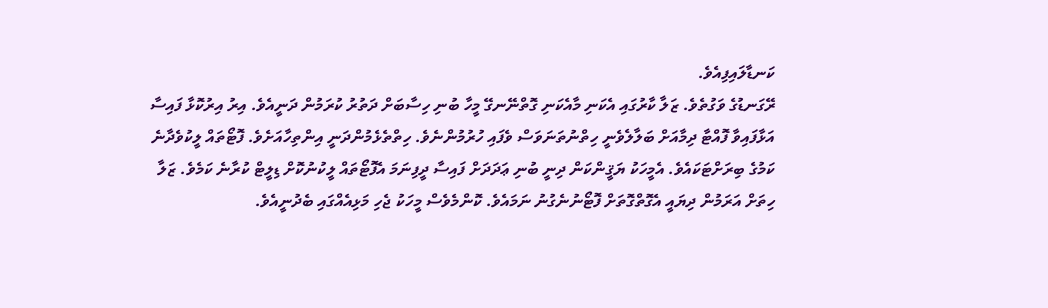ކަނޑާލައިފިއެވެ.
ރޭގަނޑުގެ ވަގުތެވެ. ޒަލާ ކާރުގައި އެކަނި މާއެކަނި ގޮތްނޭނގޭ މީހާ ބުނި ހިސާބަށް ދަތުރު ކުރަމުން ދަނީއެވެ. އިރު އިރުކޮޅާ ފައިސާ އަޅާފައިވާ ފޮއްޓާ ދިމާއަށް ބަލާލެވެނީ ހިތްނުތަނަވަސް ވެފައި ހުރުމުންނެވެ. ހިތްތެޅެމުންދަނީ އިންތިހާއަށެވެ. ފޮޓޯތައް ލީކުވެދާނެ ކަމުގެ ބިރަށްޓަކައެވެ. އެމީހަކު ޔަޤީންކަން ދިނީ ބުނި ޢަދަދަށް ފައިސާ ދީފިނަމަ އެފޮޓޯތައް ލީކުނުކޮށް ޑިލީޓް ކުރާނެ ކަމެވެ. ޒަލާ ހިތަށް އަރަމުން ދިޔައީ އެގޮތްގޮތަށް ފޮޓޯނުނެގުނު ނަމައެވެ. ކޮންމެވެސް މީހަކު ޖެހި މަޅިއެއްގައި ބެދުނީއެވެ.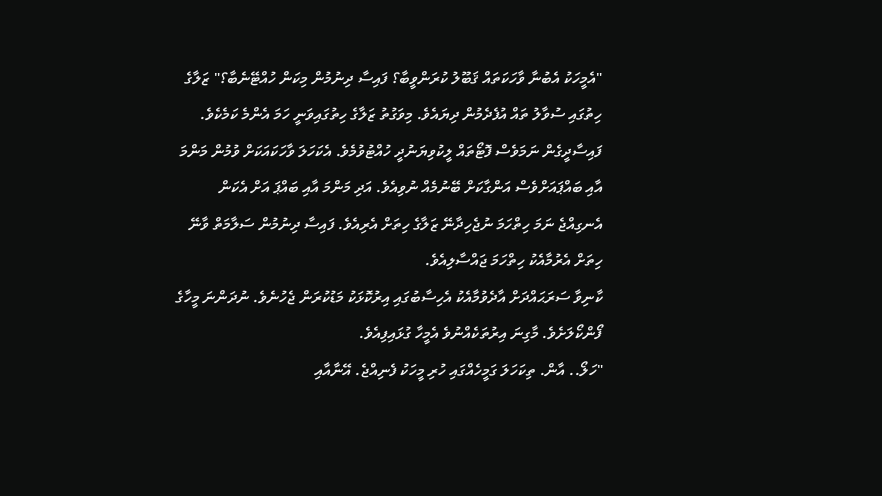"އެމީހަކު އެބުނާ ވާހަކަތައް ޤަބޫލު ކުރަންވީބާ؟ ފައިސާ ދިނުމުން މިކަން ހުއްޓޭނެބާ؟" ޒަލާގެ ހިތުގައި ސުވާލު ތައް އުފެދެމުން ދިޔައެވެ. މިވަގުތު ޒަލާގެ ހިތުގައިވަނީ ހަމަ އެންމެ ކަމެކެވެ. ފައިސާދީގެން ނަމަވެސް ފޮޓޯތައް ލީކުވިޔަނުދީ ހުއްޓުވުމެވެ. އެކަހަލަ ވާހަކައަކަށް ވުމުން މަންމަ އާއި ބައްޕައަށްވެސް އަންގާކަށް ބޭނުމެއް ނުވިއެވެ. އަދި މަންމަ އާއި ބައްޕަ އަށް އެކަން އެނގިއްޖެ ނަމަ ހިތްހަމަ ނުޖެހިދާނޭ ޒަލާގެ ހިތަށް އެރިއެވެ. ފައިސާ ދިނުމުން ސަލާމަތް ވާނޭ ހިތަށް އެރުމާއެކު ހިތްހަމަ ޖައްސާލިއެވެ.
ކާނިވާ ސަރަޙައްދަށް އާދެވުމާއެކު އެހިސާބުގައި އިރުކޮޅަކު މަޑުކުރަން ޖެހުނެވެ. ނުދަންނަ މީހާގެ ފޯންކޯލަށެވެ. މާގިނަ އިރުތަކެއްނުވެ އެމީހާ ގުޅައިފިއެވެ.
"ހަލޯ.. އާން. ތިކަހަލަ ގަމީހެއްގައި ހުރި މީހަކު ފެނިއްޖެ. އޭނާއާއި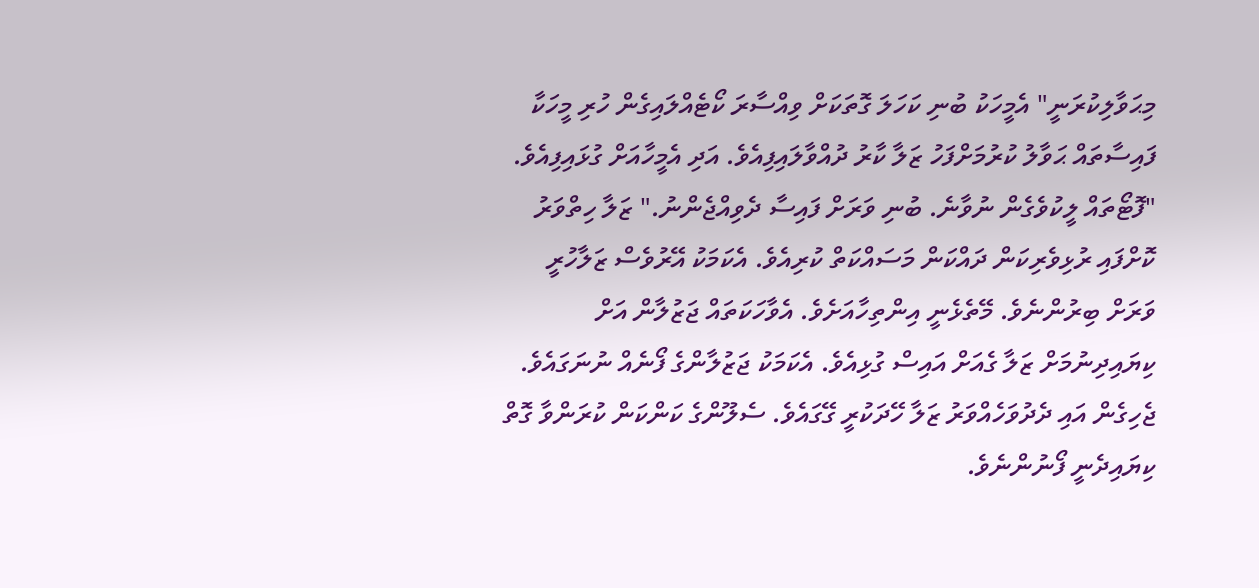މިޙަވާލިކުރަނީ" އެމީހަކު ބުނި ކަހަލަ ގޮތަކަށް ވިއްސާރަ ކޯޓެއްލައިގެން ހުރި މީހަކާ ފައިސާތައް ޙަވާލު ކުރުމަށްފަހު ޒަލާ ކާރު ދުއްވާލައިފިއެވެ. އަދި އެމީހާއަށް ގުޅައިފިއެވެ.
"ފޮޓޯތައް ލީކުވެގެން ނުވާނެ. ބުނި ވަރަށް ފައިސާ ދެވިއްޖެންނު." ޒަލާ ހިތްވަރު ކޮށްފައި ރުޅިވެރިކަން ދައްކަން މަސައްކަތް ކުރިއެވެ. އެކަމަކު އޭރުވެސް ޒަލާހުރީ ވަރަށް ބިރުންނެވެ. މޭތެޅެނީ އިންތިހާއަށެވެ. އެވާހަކަތައް ޖަޒުލާން އަށް ކިޔައިދިނުމަށް ޒަލާ ގެއަށް އައިސް ގުޅިއެވެ. އެކަމަކު ޖަޒުލާންގެ ފޯނެއް ނުނަގައެވެ.
ޖެހިގެން އައި ދެދުވަހެއްވަރު ޒަލާ ހޭދަކުރީ ގޭގައެވެ. ސެލޫންގެ ކަންކަން ކުރަންވާ ގޮތް ކިޔައިދެނީ ފޯނުންނެވެ.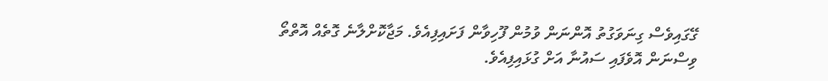ގޭގައިވެސް ގިނަވަގުތު އޮންނަން ވުމުން ފޫހިވާން ފަށައިފިއެވެ. މަޖާކޮށްލާނެ ގޮތެއް އޮތްތޯ ވިސްނަން އޮވެފައި ސައުނާ އަށް ގުޅައިފިއެވެ.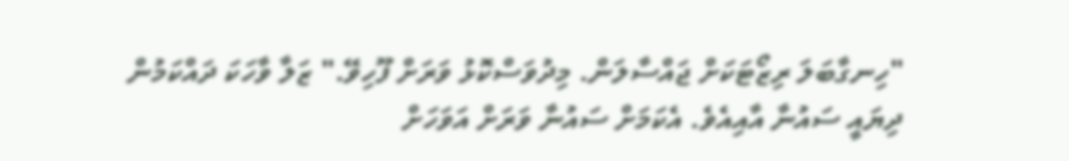"ހިނގާބަލަ ރިޒޯޓަކަށް ޖައްސާލަން. މިދުވަސްކޮޅު ވަރަށް ފޫހިވޭ." ޒަލާ ވާހަކަ ދައްކަމުން ދިޔައީ ސައުނާ އާއިއެވެ. އެކަމަށް ސައުނާ ވަރަށް އަވަހަށް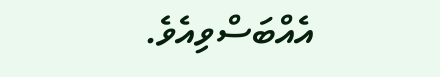އެއްބަސްވިއެވެ.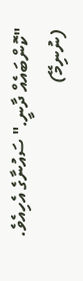"ކޮންބައެއް ދާނީ." ސައުނާގެ އެހިއެވެ.
(ނުނިމޭ)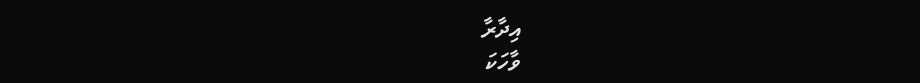އިދާރާ
ވާހަކަ